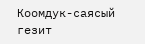Коомдук-саясый гезит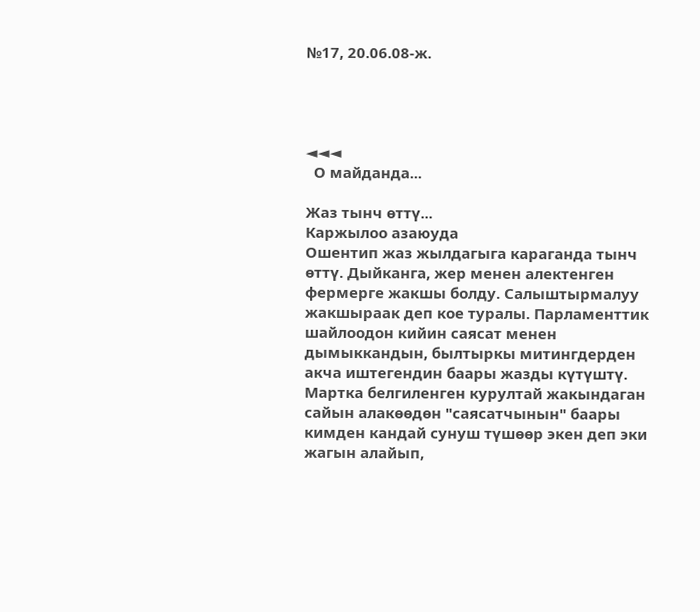№17, 20.06.08-ж.




◄◄◄
  О майданда...

Жаз тынч өттү...
Каржылоо азаюуда
Ошентип жаз жылдагыга караганда тынч өттү. Дыйканга, жер менен алектенген фермерге жакшы болду. Салыштырмалуу жакшыраак деп кое туралы. Парламенттик шайлоодон кийин саясат менен дымыккандын, былтыркы митингдерден акча иштегендин баары жазды күтүштү. Мартка белгиленген курултай жакындаган сайын алакөөдөн "саясатчынын" баары кимден кандай сунуш түшөөр экен деп эки жагын алайып,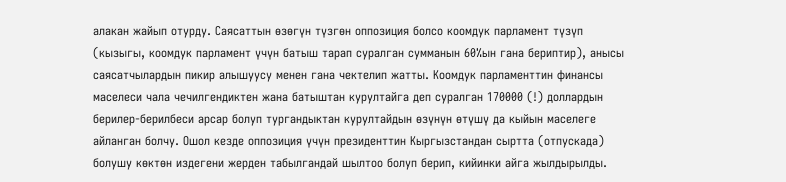алакан жайып отурду. Саясаттын өзөгүн түзгөн оппозиция болсо коомдук парламент түзүп (кызыгы, коомдук парламент үчүн батыш тарап суралган сумманын 60%ын гана бериптир), анысы саясатчылардын пикир алышуусу менен гана чектелип жатты. Коомдук парламенттин финансы маселеси чала чечилгендиктен жана батыштан курултайга деп суралган 170000 (!) доллардын берилер-берилбеси арсар болуп тургандыктан курултайдын өзүнүн өтүшү да кыйын маселеге айланган болчу. Ошол кезде оппозиция үчүн президенттин Кыргызстандан сыртта (отпускада) болушу көктөн издегени жерден табылгандай шылтоо болуп берип, кийинки айга жылдырылды.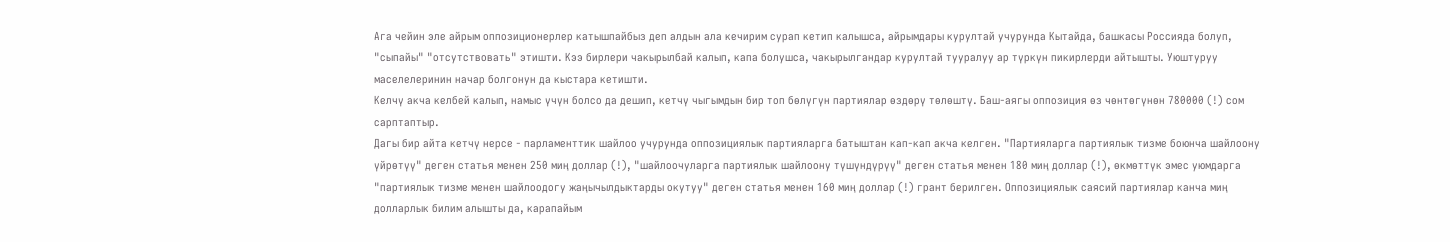Ага чейин эле айрым оппозиционерлер катышпайбыз деп алдын ала кечирим сурап кетип калышса, айрымдары курултай учурунда Кытайда, башкасы Россияда болуп, "сыпайы" "отсутствовать" этишти. Кээ бирлери чакырылбай калып, капа болушса, чакырылгандар курултай тууралуу ар түркүн пикирлерди айтышты. Уюштуруу маселелеринин начар болгонун да кыстара кетишти.
Келчү акча келбей калып, намыс үчүн болсо да дешип, кетчү чыгымдын бир топ бөлүгүн партиялар өздөрү төлөштү. Баш-аягы оппозиция өз чөнтөгүнөн 780000 (!) сом сарптаптыр.
Дагы бир айта кетчү нерсе - парламенттик шайлоо учурунда оппозициялык партияларга батыштан кап-кап акча келген. "Партияларга партиялык тизме боюнча шайлоону үйрөтүү" деген статья менен 250 миң доллар (!), "шайлоочуларга партиялык шайлоону түшүндүрүү" деген статья менен 180 миң доллар (!), өкмөттүк эмес уюмдарга "партиялык тизме менен шайлоодогу жаңычылдыктарды окутуу" деген статья менен 160 миң доллар (!) грант берилген. Оппозициялык саясий партиялар канча миң долларлык билим алышты да, карапайым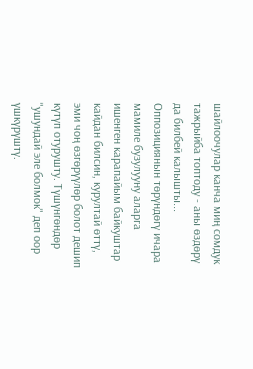шайлоочулар канча миң сомдук тажрыйба топтоду - аны өздөрү да билбей калышты...
Оппозициянын төрүндөгү ичара мамиле бузулууну аларга ишенген карапайым байкуштар кайдан билсин, курултай өттү, эми чоң өзгөрүүлөр болот дешип күтүп отурушту. Түшүнгөндөр "ушундай эле болмок" деп оор үшкүрүштү.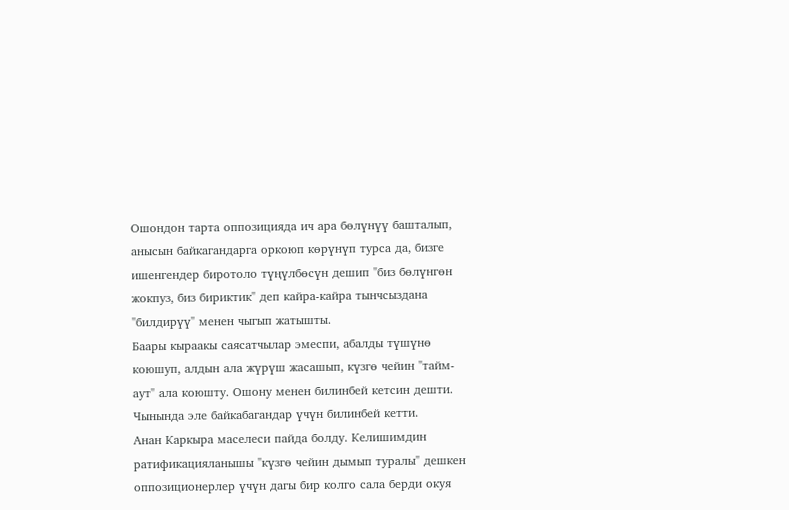Ошондон тарта оппозицияда ич ара бөлүнүү башталып, анысын байкагандарга оркоюп көрүнүп турса да, бизге ишенгендер биротоло түңүлбөсүн дешип "биз бөлүнгөн жокпуз, биз бириктик" деп кайра-кайра тынчсыздана "билдирүү" менен чыгып жатышты.
Баары кыраакы саясатчылар эмеспи, абалды түшүнө коюшуп, алдын ала жүрүш жасашып, күзгө чейин "тайм-аут" ала коюшту. Ошону менен билинбей кетсин дешти. Чынында эле байкабагандар үчүн билинбей кетти.
Анан Каркыра маселеси пайда болду. Келишимдин ратификацияланышы "күзгө чейин дымып туралы" дешкен оппозиционерлер үчүн дагы бир колго сала берди окуя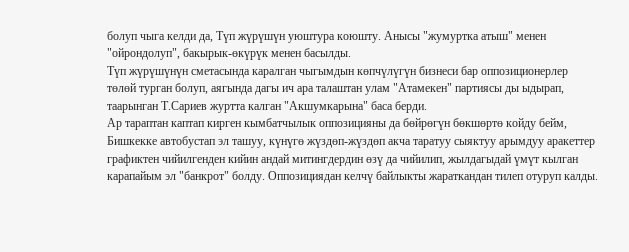болуп чыга келди да, Түп жүрүшүн уюштура коюшту. Анысы "жумуртка атыш" менен "ойрондолуп", бакырык-өкүрүк менен басылды.
Түп жүрүшүнүн сметасында каралган чыгымдын көпчүлүгүн бизнеси бар оппозиционерлер төлөй турган болуп, аягында дагы ич ара талаштан улам "Атамекен" партиясы ды ыдырап, таарынган Т.Сариев журтта калган "Акшумкарына" баса берди.
Ар тараптан каптап кирген кымбатчылык оппозицияны да бөйрөгүн бөкшөртө койду бейм, Бишкекке автобустап эл ташуу, күнүгө жүздөп-жүздөп акча таратуу сыяктуу арымдуу аракеттер графиктен чийилгенден кийин андай митингдердин өзү да чийилип, жылдагыдай үмүт кылган карапайым эл "банкрот" болду. Оппозициядан келчү байлыкты жараткандан тилеп отуруп калды.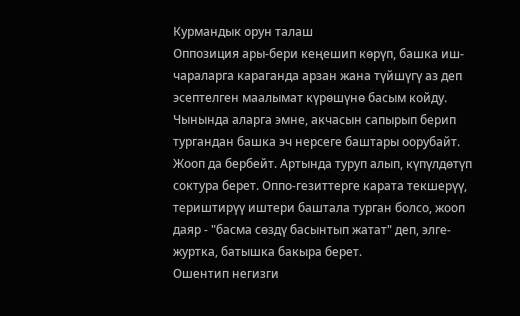Курмандык орун талаш
Оппозиция ары-бери кеңешип көрүп, башка иш-чараларга караганда арзан жана түйшүгү аз деп эсептелген маалымат күрөшүнө басым койду. Чынында аларга эмне, акчасын сапырып берип тургандан башка эч нерсеге баштары оорубайт. Жооп да бербейт. Артында туруп алып, күпүлдөтүп соктура берет. Оппо-гезиттерге карата текшерүү, териштирүү иштери баштала турган болсо, жооп даяр - "басма сөздү басынтып жатат" деп, элге-журтка, батышка бакыра берет.
Ошентип негизги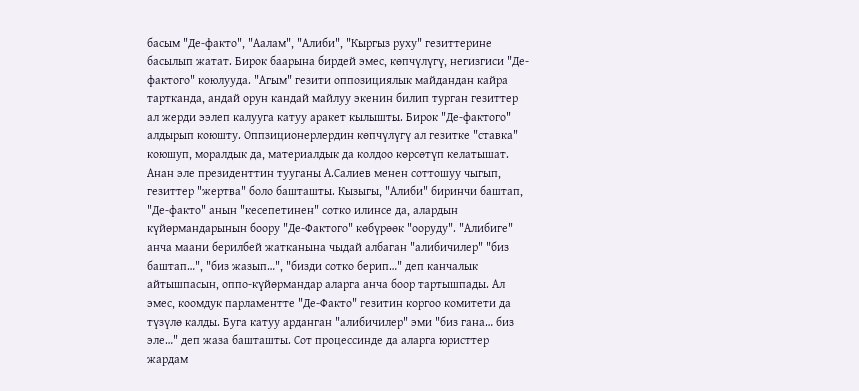басым "Де-факто", "Аалам", "Алиби", "Кыргыз руху" гезиттерине басылып жатат. Бирок баарына бирдей эмес, көпчүлүгү, негизгиси "Де-фактого" коюлууда. "Агым" гезити оппозициялык майдандан кайра тартканда, андай орун кандай майлуу экенин билип турган гезиттер ал жерди ээлеп калууга катуу аракет кылышты. Бирок "Де-фактого" алдырып коюшту. Оппзиционерлердин көпчүлүгү ал гезитке "ставка" коюшуп, моралдык да, материалдык да колдоо көрсөтүп келатышат.
Анан эле президенттин тууганы А.Салиев менен соттошуу чыгып, гезиттер "жертва" боло башташты. Кызыгы, "Алиби" биринчи баштап, "Де-факто" анын "кесепетинен" сотко илинсе да, алардын күйөрмандарынын боору "Де-Фактого" көбүрөөк "ооруду". "Алибиге" анча маани берилбей жатканына чыдай албаган "алибичилер" "биз баштап…", "биз жазып…", "бизди сотко берип…" деп канчалык айтышпасын, оппо-күйөрмандар аларга анча боор тартышпады. Ал эмес, коомдук парламентте "Де-Факто" гезитин коргоо комитети да түзүлө калды. Буга катуу арданган "алибичилер" эми "биз гана… биз эле…" деп жаза башташты. Сот процессинде да аларга юристтер жардам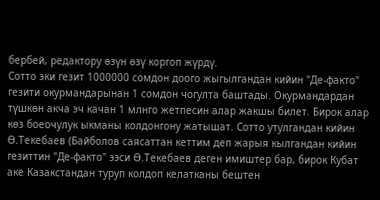бербей, редактору өзүн өзү коргоп жүрдү.
Сотто эки гезит 1000000 сомдон доого жыгылгандан кийин "Де-факто" гезити окурмандарынан 1 сомдон чогулта баштады. Окурмандардан түшкөн акча эч качан 1 млнго жетпесин алар жакшы билет. Бирок алар көз боеочулук ыкманы колдонгону жатышат. Сотто утулгандан кийин Ө.Текебаев (Байболов саясаттан кеттим деп жарыя кылгандан кийин гезиттин "Де-факто" ээси Ө.Текебаев деген имиштер бар, бирок Кубат аке Казакстандан туруп колдоп келатканы бештен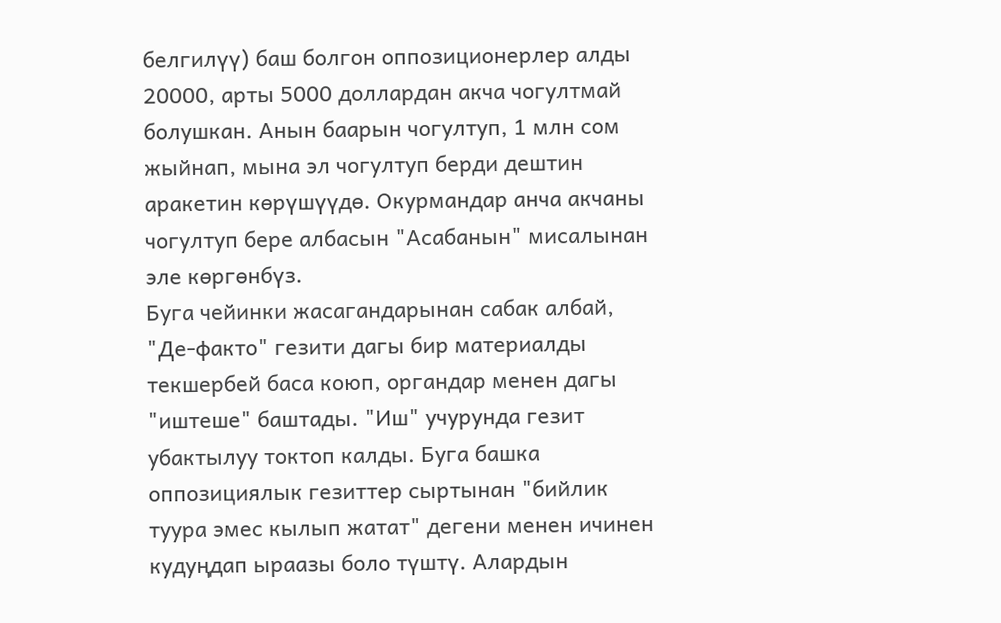белгилүү) баш болгон оппозиционерлер алды 20000, арты 5000 доллардан акча чогултмай болушкан. Анын баарын чогултуп, 1 млн сом жыйнап, мына эл чогултуп берди дештин аракетин көрүшүүдө. Окурмандар анча акчаны чогултуп бере албасын "Асабанын" мисалынан эле көргөнбүз.
Буга чейинки жасагандарынан сабак албай, "Де-факто" гезити дагы бир материалды текшербей баса коюп, органдар менен дагы "иштеше" баштады. "Иш" учурунда гезит убактылуу токтоп калды. Буга башка оппозициялык гезиттер сыртынан "бийлик туура эмес кылып жатат" дегени менен ичинен кудуңдап ыраазы боло түштү. Алардын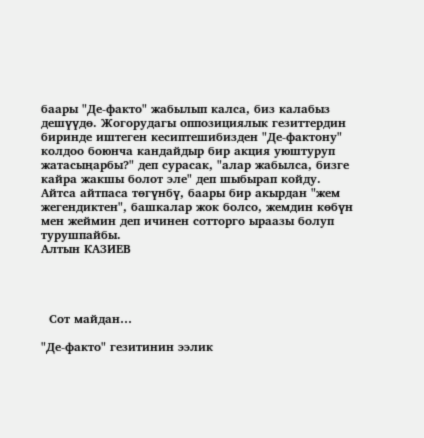баары "Де-факто" жабылып калса, биз калабыз дешүүдө. Жогорудагы оппозициялык гезиттердин биринде иштеген кесиптешибизден "Де-фактону" колдоо боюнча кандайдыр бир акция уюштуруп жатасыңарбы?" деп сурасак, "алар жабылса, бизге кайра жакшы болот эле" деп шыбырап койду.
Айтса айтпаса төгүнбү, баары бир акырдан "жем жегендиктен", башкалар жок болсо, жемдин көбүн мен жеймин деп ичинен сотторго ыраазы болуп турушпайбы.
Алтын КАЗИЕВ




  Сот майдан…

"Де-факто" гезитинин ээлик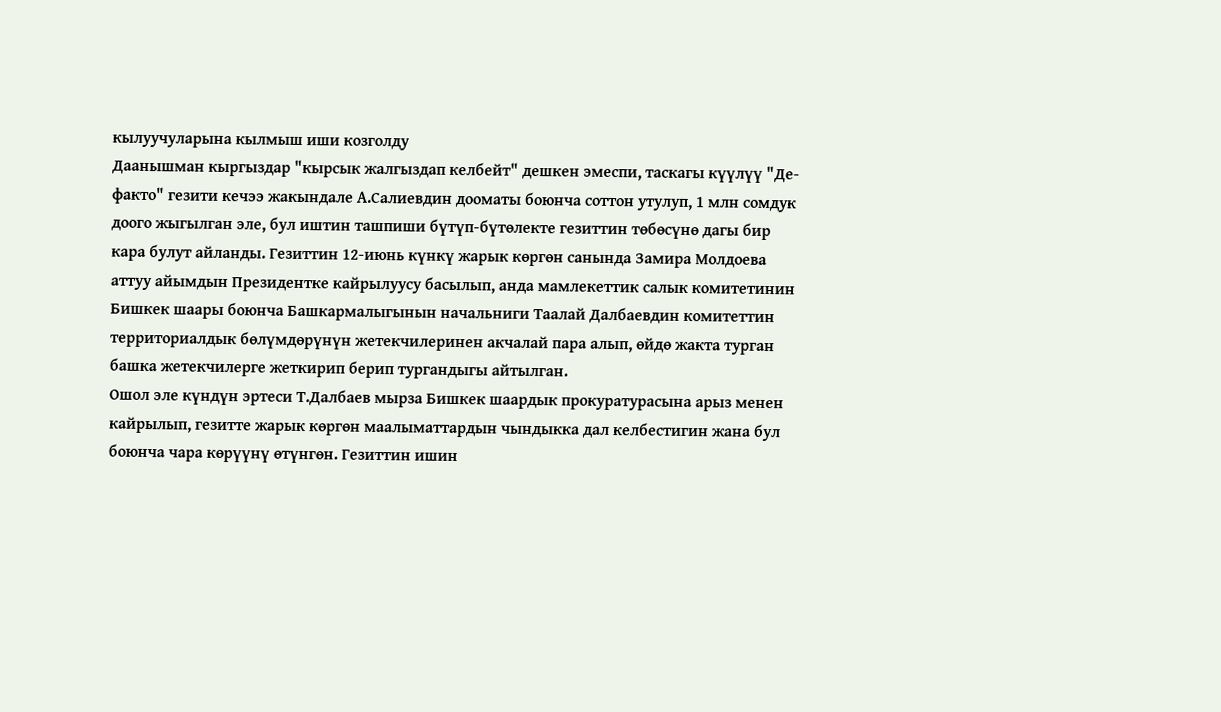кылуучуларына кылмыш иши козголду
Даанышман кыргыздар "кырсык жалгыздап келбейт" дешкен эмеспи, таскагы күүлүү "Де-факто" гезити кечээ жакындале А.Салиевдин дооматы боюнча соттон утулуп, 1 млн сомдук доого жыгылган эле, бул иштин ташпиши бүтүп-бүтөлекте гезиттин төбөсүнө дагы бир кара булут айланды. Гезиттин 12-июнь күнкү жарык көргөн санында Замира Молдоева аттуу айымдын Президентке кайрылуусу басылып, анда мамлекеттик салык комитетинин Бишкек шаары боюнча Башкармалыгынын начальниги Таалай Далбаевдин комитеттин территориалдык бөлүмдөрүнүн жетекчилеринен акчалай пара алып, өйдө жакта турган башка жетекчилерге жеткирип берип тургандыгы айтылган.
Ошол эле күндүн эртеси Т.Далбаев мырза Бишкек шаардык прокуратурасына арыз менен кайрылып, гезитте жарык көргөн маалыматтардын чындыкка дал келбестигин жана бул боюнча чара көрүүнү өтүнгөн. Гезиттин ишин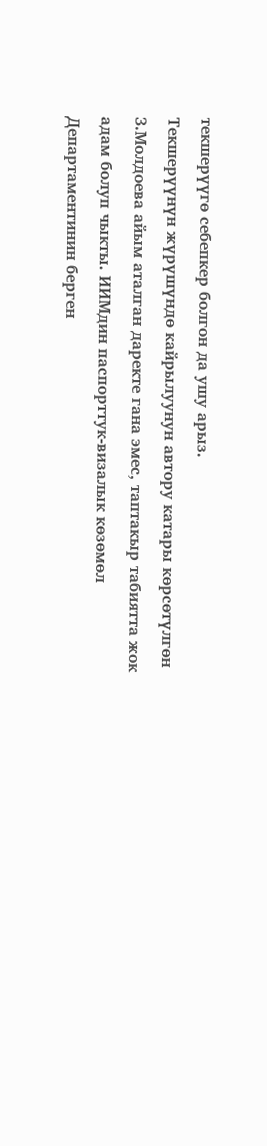текшерүүгө себепкер болгон да ушу арыз.
Текшерүүнүн жүрүшүндө кайрылуунун автору катары көрсөтүлгөн З.Молдоева айым аталган даректе гана эмес, таптакыр табиятта жок адам болуп чыкты. ИИМдин паспорттук-визалык көзөмөл Департаментинин берген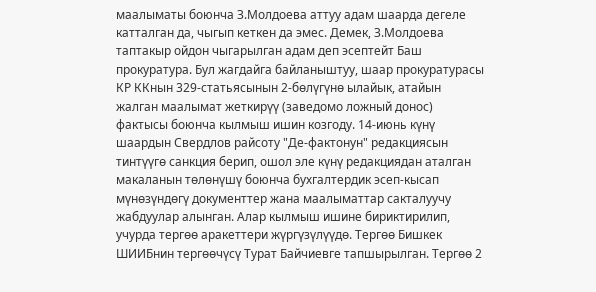маалыматы боюнча З.Молдоева аттуу адам шаарда дегеле катталган да, чыгып кеткен да эмес. Демек, З.Молдоева таптакыр ойдон чыгарылган адам деп эсептейт Баш прокуратура. Бул жагдайга байланыштуу, шаар прокуратурасы КР ККнын 329-статьясынын 2-бөлүгүнө ылайык, атайын жалган маалымат жеткирүү (заведомо ложный донос) фактысы боюнча кылмыш ишин козгоду. 14-июнь күнү шаардын Свердлов райсоту "Де-фактонун" редакциясын тинтүүгө санкция берип, ошол эле күнү редакциядан аталган макаланын төлөнүшү боюнча бухгалтердик эсеп-кысап мүнөзүндөгү документтер жана маалыматтар сакталуучу жабдуулар алынган. Алар кылмыш ишине бириктирилип, учурда тергөө аракеттери жүргүзүлүүдө. Тергөө Бишкек ШИИБнин тергөөчүсү Турат Байчиевге тапшырылган. Тергөө 2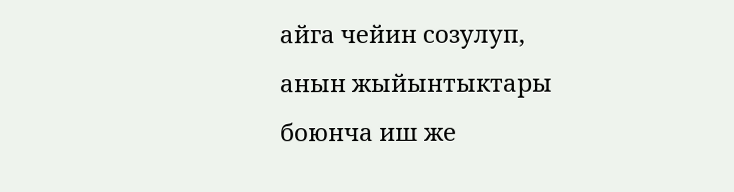айга чейин созулуп, анын жыйынтыктары боюнча иш же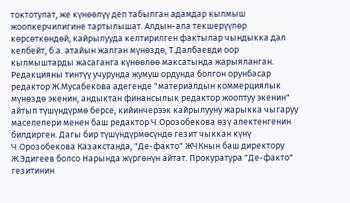токтотулат, же күнөөлүү деп табылган адамдар кылмыш жоопкерчилигине тартылышат. Алдын-ала текшерүүлөр көрсөткөндөй, кайрылууда келтирилген фактылар чындыкка дал келбейт, б.а. атайын жалган мүнөздө, Т.Далбаевди оор кылмыштарды жасаганга күнөөлөө максатында жарыяланган.
Редакцияны тинтүү учурунда жумуш ордунда болгон орунбасар редактор Ж.Мусабекова адегенде "материалдын коммерциялык мүнөздө экенин, андыктан финансылык редактор жооптуу экенин" айтып түшүндүрмө берсе, кийинчерээк кайрылууну жарыкка чыгаруу маселелери менен баш редактор Ч.Орозобекова өзү алектенгенин билдирген. Дагы бир түшүндүрмөсүндө гезит чыккан күнү Ч.Орозобекова Казакстанда, "Де-факто" ЖЧКнын баш директору Ж.Эдигеев болсо Нарында жүргөнүн айтат. Прокуратура "Де-факто" гезитинин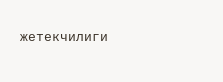жетекчилиги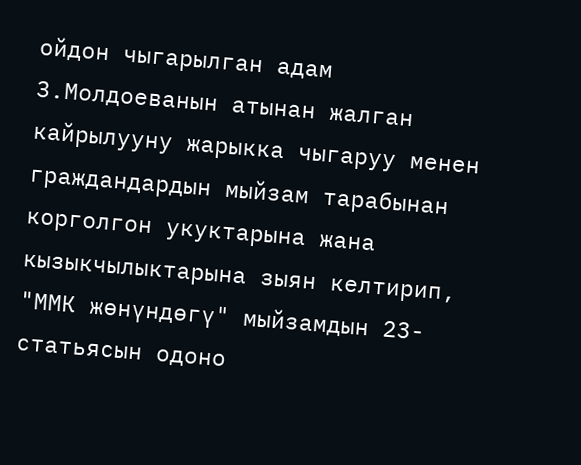ойдон чыгарылган адам З.Молдоеванын атынан жалган кайрылууну жарыкка чыгаруу менен граждандардын мыйзам тарабынан корголгон укуктарына жана кызыкчылыктарына зыян келтирип, "ММК жөнүндөгү" мыйзамдын 23-статьясын одоно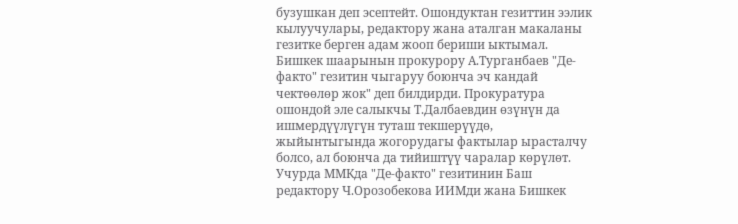бузушкан деп эсептейт. Ошондуктан гезиттин ээлик кылуучулары, редактору жана аталган макаланы гезитке берген адам жооп бериши ыктымал. Бишкек шаарынын прокурору А.Турганбаев "Де-факто" гезитин чыгаруу боюнча эч кандай чектөөлөр жок" деп билдирди. Прокуратура ошондой эле салыкчы Т.Далбаевдин өзүнүн да ишмердүүлүгүн туташ текшерүүдө, жыйынтыгында жогорудагы фактылар ырасталчу болсо, ал боюнча да тийиштүү чаралар көрүлөт.
Учурда ММКда "Де-факто" гезитинин Баш редактору Ч.Орозобекова ИИМди жана Бишкек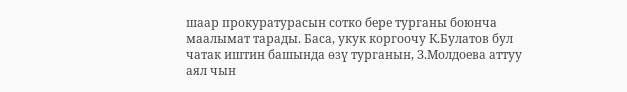шаар прокуратурасын сотко бере турганы боюнча маалымат тарады. Баса, укук коргоочу К.Булатов бул чатак иштин башында өзү турганын, З.Молдоева аттуу аял чын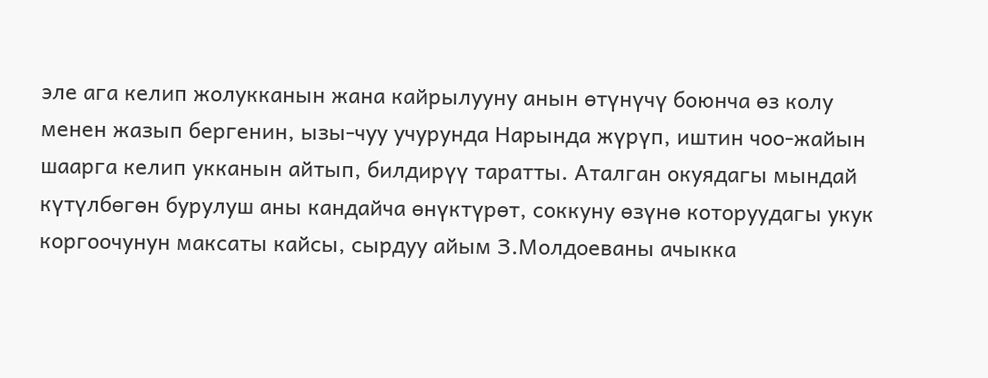эле ага келип жолукканын жана кайрылууну анын өтүнүчү боюнча өз колу менен жазып бергенин, ызы-чуу учурунда Нарында жүрүп, иштин чоо-жайын шаарга келип укканын айтып, билдирүү таратты. Аталган окуядагы мындай күтүлбөгөн бурулуш аны кандайча өнүктүрөт, соккуну өзүнө которуудагы укук коргоочунун максаты кайсы, сырдуу айым З.Молдоеваны ачыкка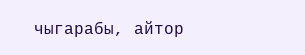чыгарабы, айтор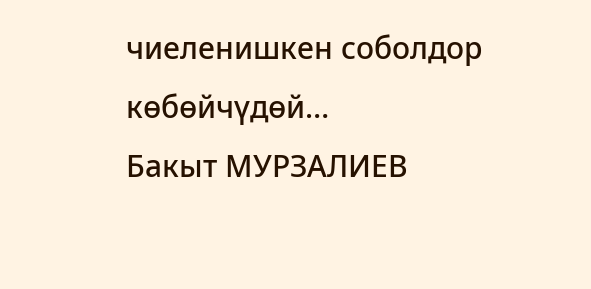чиеленишкен соболдор көбөйчүдөй…
Бакыт МУРЗАЛИЕВ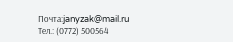Почта:janyzak@mail.ru
Тел.: (0772) 500564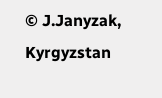© J.Janyzak, Kyrgyzstan